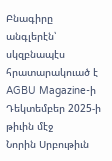Բնագիրը անգլերէն՝ սկզբնապէս հրատարակուած է
AGBU Magazine-ի Դեկտեմբեր 2025-ի թիւին մէջ
Նորին Սրբութիւն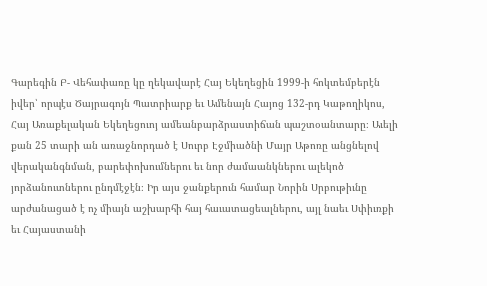Գարեգին Բ- Վեհափառը կը ղեկավարէ Հայ Եկեղեցին 1999-ի հոկտեմբերէն իվեր՝ որպէս Ծայրագոյն Պատրիարք եւ Ամենայն Հայոց 132-րդ Կաթողիկոս, Հայ Առաքելական Եկեղեցուոյ ամեանբարձրաստիճան պաշտօանտարը։ Աւելի քան 25 տարի ան առաջնորդած է Սուրբ Էջմիածնի Մայր Աթոռը անցնելով վերականգնման, բարեփոխումներու եւ նոր ժամաանկներու ալեկոծ յորձանուտներու ընդմէջէն։ Իր այս ջանքերուն համար Նորին Սրբութիւնը արժանացած է ոչ միայն աշխարհի հայ հաւատացեալներու, այլ նաեւ Սփիւռքի եւ Հայաստանի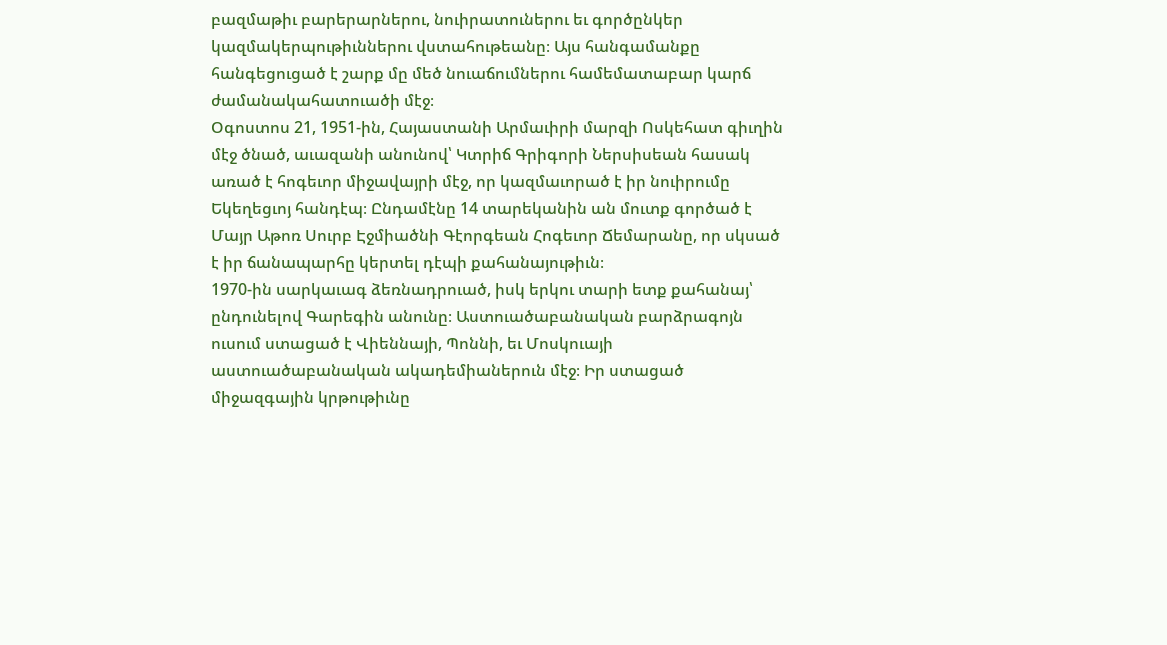բազմաթիւ բարերարներու, նուիրատուներու եւ գործընկեր կազմակերպութիւններու վստահութեանը։ Այս հանգամանքը հանգեցուցած է շարք մը մեծ նուաճումներու համեմատաբար կարճ ժամանակահատուածի մէջ։
Օգոստոս 21, 1951-ին, Հայաստանի Արմաւիրի մարզի Ոսկեհատ գիւղին մէջ ծնած, աւազանի անունով՝ Կտրիճ Գրիգորի Ներսիսեան հասակ առած է հոգեւոր միջավայրի մէջ, որ կազմաւորած է իր նուիրումը Եկեղեցւոյ հանդէպ։ Ընդամէնը 14 տարեկանին ան մուտք գործած է Մայր Աթոռ Սուրբ Էջմիածնի Գէորգեան Հոգեւոր Ճեմարանը, որ սկսած է իր ճանապարհը կերտել դէպի քահանայութիւն։
1970-ին սարկաւագ ձեռնադրուած, իսկ երկու տարի ետք քահանայ՝ ընդունելով Գարեգին անունը։ Աստուածաբանական բարձրագոյն ուսում ստացած է Վիեննայի, Պոննի, եւ Մոսկուայի աստուածաբանական ակադեմիաներուն մէջ։ Իր ստացած միջազգային կրթութիւնը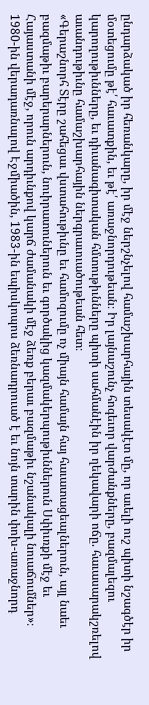ընդարձակած իր հեռանկարը, իր մէջ ներշնչելով համաշխարհային տեսակէտ մը, որ աւելի ուշ պիտի նշագծէր իր մօտեցումը թէ՛ հաւատքին, եւ թէ՛ առաջնորդութեան։ Իր լայնաշունչ հոգեւոր վարժանքները, բազմալեզու կարողութիւնները, եւ դիւանագիտական հմտութիւնները պիտի սահմանէին իր ղեկավարի ոճը. հաւասարակշռելով աւանդութիւնը համաշխարհային ներգրաւուածութեան հետ։
«Գերաշնորհ Տէրը շահեցաւ վստահութիւնը եւ համոզումը ոչ միայն համայն հայ հաւատացեալներուն, այլ նաեւ բազմաթիւ բարերարներուն, նուիրատուներուն եւ գործակից կազմակերպութիւններուն Սփիւռքի մէջ եւ Հայաստանի մէջ, որուն արդիւնքով կարճ ժամանակի մէջ ձեռք բերաւ բազմաթիւ նշանակալի նուաճումներ»։
1980-ին վերադառնալով Էջմիածին, 1983-ին եպիսկոպոս ձեռնադրուած է եւ նոյն տարին փոխ-առաջնորդ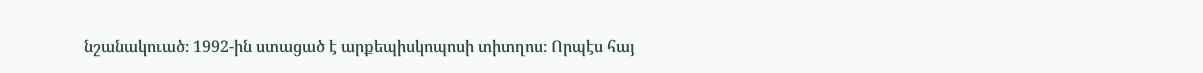նշանակուած։ 1992-ին ստացած է արքեպիսկոպոսի տիտղոս։ Որպէս հայ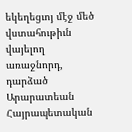եկեղեցւոյ մէջ մեծ վստահութիւն վայելող առաջնորդ, դարձած Արարատեան Հայրապետական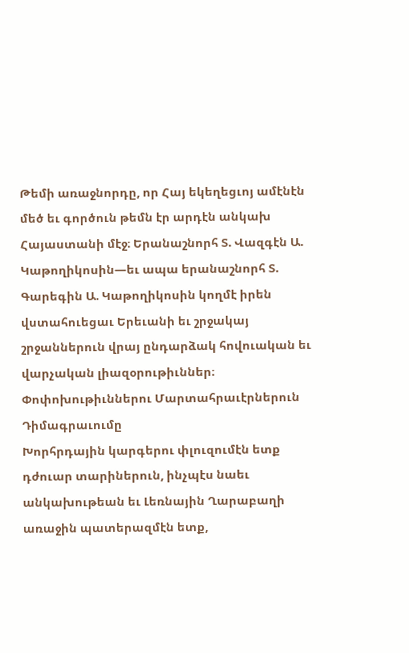Թեմի առաջնորդը, որ Հայ եկեղեցւոյ ամէնէն մեծ եւ գործուն թեմն էր արդէն անկախ Հայաստանի մէջ։ Երանաշնորհ Տ. Վազգէն Ա. Կաթողիկոսին—եւ ապա երանաշնորհ Տ. Գարեգին Ա. Կաթողիկոսին կողմէ իրեն վստահուեցաւ Երեւանի եւ շրջակայ շրջաններուն վրայ ընդարձակ հովուական եւ վարչական լիազօրութիւններ։
Փոփոխութիւններու Մարտահրաւէրներուն Դիմագրաւումը
Խորհրդային կարգերու փլուզումէն ետք դժուար տարիներուն, ինչպէս նաեւ անկախութեան եւ Լեռնային Ղարաբաղի առաջին պատերազմէն ետք,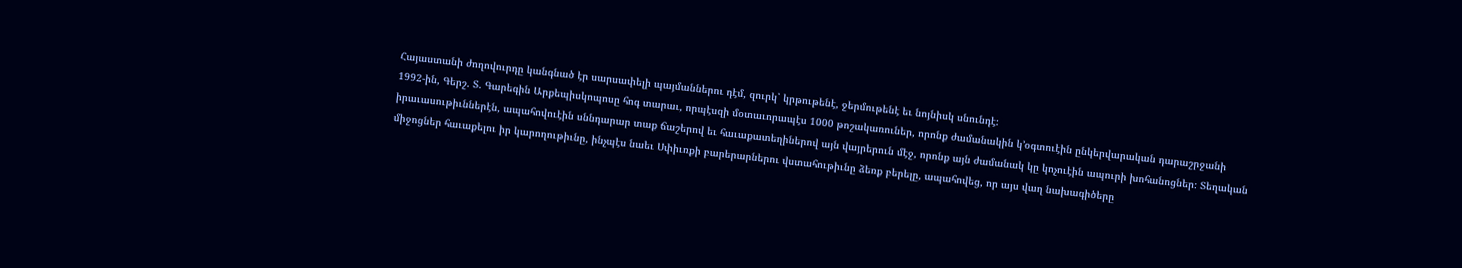Հայաստանի ժողովուրդը կանգնած էր սարսափելի պայմաններու դէմ, զուրկ՝ կրթութենէ, ջերմութենէ եւ նոյնիսկ սնունդէ։
1992-ին, Գերշ. Տ. Գարեգին Արքեպիսկոպոսը հոգ տարաւ, որպէսզի մօտաւորապէս 1000 թոշակառուներ, որոնք ժամանակին կ’օգտուէին ընկերվարական դարաշրջանի իրաւասութիւններէն, ապահովուէին սննդարար տաք ճաշերով եւ հաւաքատեղիներով այն վայրերուն մէջ, որոնք այն ժամանակ կը կոչուէին ապուրի խոհանոցներ։ Տեղական միջոցներ հաւաքելու իր կարողութիւնը, ինչպէս նաեւ Սփիւռքի բարերարներու վստահութիւնը ձեռք բերելը, ապահովեց, որ այս վաղ նախագիծերը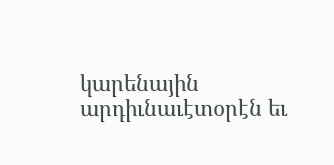կարենային արդիւնաւէտօրէն եւ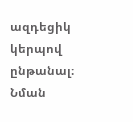ազդեցիկ կերպով ընթանալ։ Նման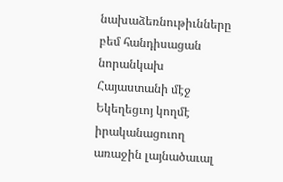նախաձեռնութիւնները բեմ հանդիսացան նորանկախ Հայաստանի մէջ Եկեղեցւոյ կողմէ իրականացուող առաջին լայնածաւալ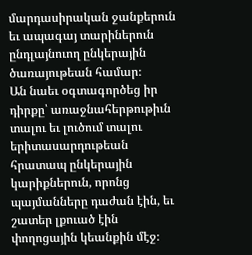մարդասիրական ջանքերուն եւ ապագայ տարիներուն ընդլայնուող ընկերային ծառայութեան համար։
Ան նաեւ օգտագործեց իր դիրքը՝ առաջնահերթութիւն տալու եւ լուծում տալու երիտասարդութեան հրատապ ընկերային կարիքներուն, որոնց պայմանները դաժան էին, եւ շատեր լքուած էին փողոցային կեանքին մէջ։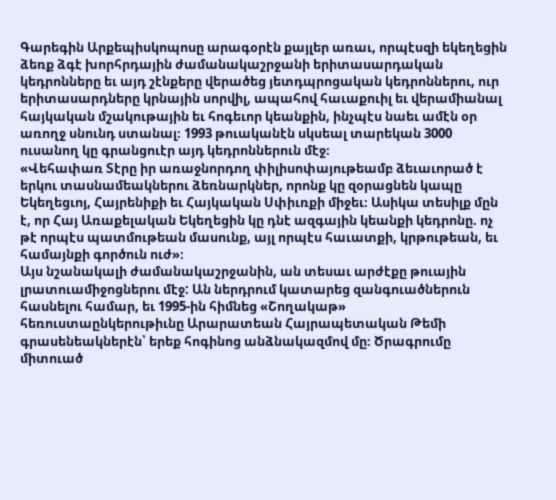Գարեգին Արքեպիսկոպոսը արագօրէն քայլեր առաւ, որպէսզի եկեղեցին ձեռք ձգէ խորհրդային ժամանակաշրջանի երիտասարդական կեդրոնները եւ այդ շէնքերը վերածեց յետդպրոցական կեդրոններու, ուր երիտասարդները կրնային սորվիլ, ապահով հաւաքուիլ եւ վերամիանալ հայկական մշակութային եւ հոգեւոր կեանքին, ինչպէս նաեւ ամէն օր առողջ սնունդ ստանալ։ 1993 թուականէն սկսեալ տարեկան 3000 ուսանող կը գրանցուէր այդ կեդրոններուն մէջ։
«Վեհափառ Տէրը իր առաջնորդող փիլիսոփայութեամբ ձեւաւորած է երկու տասնամեակներու ձեռնարկներ, որոնք կը զօրացնեն կապը Եկեղեցւոյ, Հայրենիքի եւ Հայկական Սփիւռքի միջեւ։ Ասիկա տեսիլք մըն է, որ Հայ Առաքելական Եկեղեցին կը դնէ ազգային կեանքի կեդրոնը. ոչ թէ որպէս պատմութեան մասունք, այլ որպէս հաւատքի, կրթութեան, եւ համայնքի գործուն ուժ»։
Այս նշանակալի ժամանակաշրջանին, ան տեսաւ արժէքը թուային լրատուամիջոցներու մէջ: Ան ներդրում կատարեց զանգուածներուն հասնելու համար, եւ 1995-ին հիմնեց «Շողակաթ» հեռուստաընկերութիւնը Արարատեան Հայրապետական Թեմի գրասենեակներէն՝ երեք հոգինոց անձնակազմով մը։ Ծրագրումը միտուած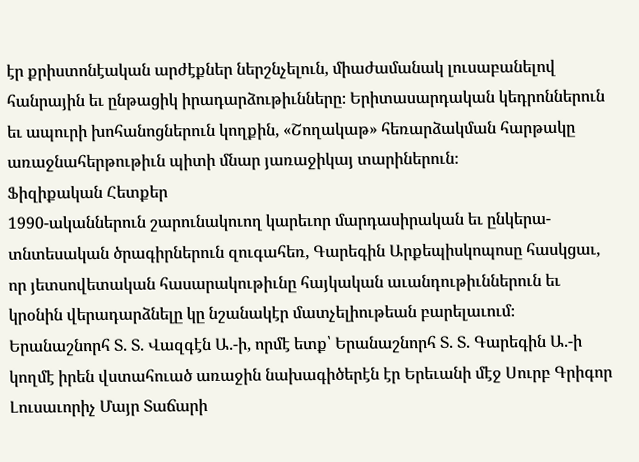էր քրիստոնէական արժէքներ ներշնչելուն, միաժամանակ լուսաբանելով հանրային եւ ընթացիկ իրադարձութիւնները։ Երիտասարդական կեդրոններուն եւ ապուրի խոհանոցներուն կողքին, «Շողակաթ» հեռարձակման հարթակը առաջնահերթութիւն պիտի մնար յառաջիկայ տարիներուն։
Ֆիզիքական Հետքեր
1990-ականներուն շարունակուող կարեւոր մարդասիրական եւ ընկերա-տնտեսական ծրագիրներուն զուգահեռ, Գարեգին Արքեպիսկոպոսը հասկցաւ, որ յետսովետական հասարակութիւնը հայկական աւանդութիւններուն եւ կրօնին վերադարձնելը կը նշանակէր մատչելիութեան բարելաւում։ Երանաշնորհ Տ. Տ. Վազգէն Ա.-ի, որմէ ետք՝ Երանաշնորհ Տ. Տ. Գարեգին Ա.-ի կողմէ իրեն վստահուած առաջին նախագիծերէն էր Երեւանի մէջ Սուրբ Գրիգոր Լուսաւորիչ Մայր Տաճարի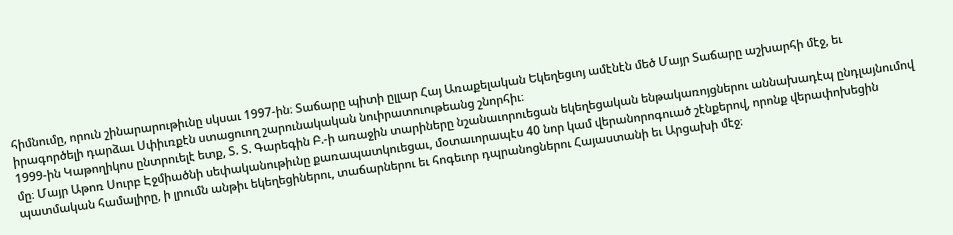հիմնումը, որուն շինարարութիւնը սկսաւ 1997-ին։ Տաճարը պիտի ըլլար Հայ Առաքելական Եկեղեցւոյ ամէնէն մեծ Մայր Տաճարը աշխարհի մէջ, եւ իրագործելի դարձաւ Սփիւռքէն ստացուող շարունակական նուիրատուութեանց շնորհիւ։
1999-ին Կաթողիկոս ընտրուելէ ետք, Տ. Տ. Գարեգին Բ.-ի առաջին տարիները նշանաւորուեցան եկեղեցական ենթակառոյցներու աննախադէպ ընդլայնումով մը։ Մայր Աթոռ Սուրբ Էջմիածնի սեփականութիւնը քառապատկուեցաւ, մօտաւորապէս 40 նոր կամ վերանորոգուած շէնքերով, որոնք վերափոխեցին պատմական համալիրը, ի լրումն անթիւ եկեղեցիներու, տաճարներու եւ հոգեւոր դպրանոցներու Հայաստանի եւ Արցախի մէջ։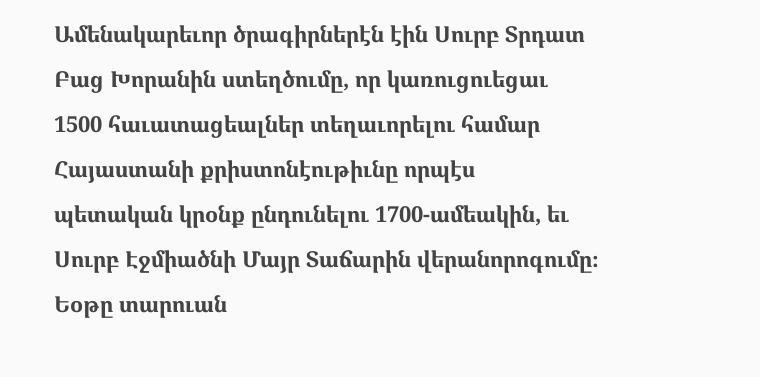Ամենակարեւոր ծրագիրներէն էին Սուրբ Տրդատ Բաց Խորանին ստեղծումը, որ կառուցուեցաւ 1500 հաւատացեալներ տեղաւորելու համար Հայաստանի քրիստոնէութիւնը որպէս պետական կրօնք ընդունելու 1700-ամեակին, եւ Սուրբ Էջմիածնի Մայր Տաճարին վերանորոգումը։ Եօթը տարուան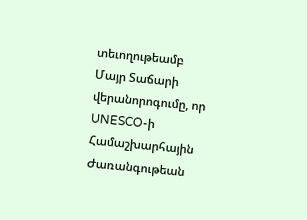տեւողութեամբ Մայր Տաճարի վերանորոգումը, որ UNESCO-ի Համաշխարհային Ժառանգութեան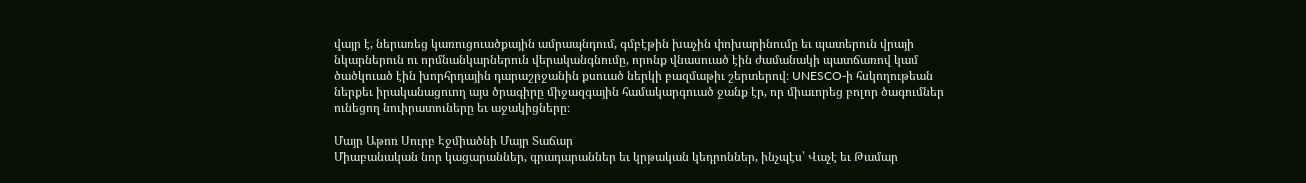վայր է, ներառեց կառուցուածքային ամրապնդում, գմբէթին խաչին փոխարինումը եւ պատերուն վրայի նկարներուն ու որմնանկարներուն վերականգնումը, որոնք վնասուած էին ժամանակի պատճառով կամ ծածկուած էին խորհրդային դարաշրջանին քսուած ներկի բազմաթիւ շերտերով։ UNESCO-ի հսկողութեան ներքեւ իրականացուող այս ծրագիրը միջազգային համակարգուած ջանք էր, որ միաւորեց բոլոր ծագումներ ունեցող նուիրատուները եւ աջակիցները։

Մայր Աթոռ Սուրբ Էջմիածնի Մայր Տաճար
Միաբանական նոր կացարաններ, գրադարաններ եւ կրթական կեդրոններ, ինչպէս՝ Վաչէ եւ Թամար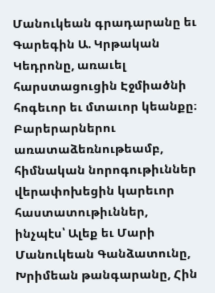Մանուկեան գրադարանը եւ Գարեգին Ա. Կրթական Կեդրոնը, առաւել հարստացուցին Էջմիածնի հոգեւոր եւ մտաւոր կեանքը։ Բարերարներու առատաձեռնութեամբ, հիմնական նորոգութիւններ վերափոխեցին կարեւոր հաստատութիւններ, ինչպէս՝ Ալեք եւ Մարի Մանուկեան Գանձատունը, Խրիմեան թանգարանը, Հին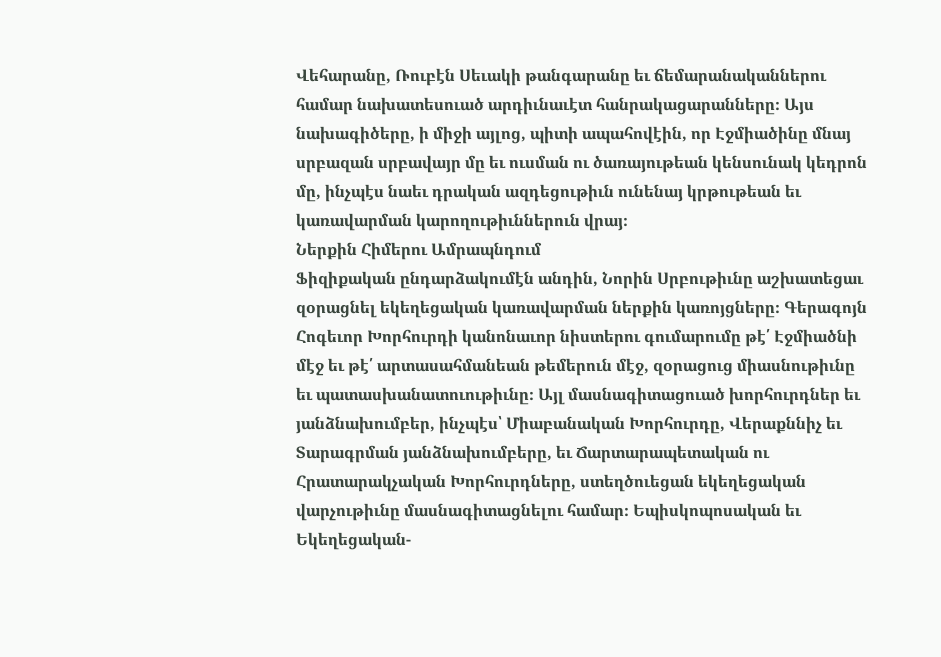Վեհարանը, Ռուբէն Սեւակի թանգարանը եւ ճեմարանականներու համար նախատեսուած արդիւնաւէտ հանրակացարանները։ Այս նախագիծերը, ի միջի այլոց, պիտի ապահովէին, որ Էջմիածինը մնայ սրբազան սրբավայր մը եւ ուսման ու ծառայութեան կենսունակ կեդրոն մը, ինչպէս նաեւ դրական ազդեցութիւն ունենայ կրթութեան եւ կառավարման կարողութիւններուն վրայ։
Ներքին Հիմերու Ամրապնդում
Ֆիզիքական ընդարձակումէն անդին, Նորին Սրբութիւնը աշխատեցաւ զօրացնել եկեղեցական կառավարման ներքին կառոյցները։ Գերագոյն Հոգեւոր Խորհուրդի կանոնաւոր նիստերու գումարումը թէ՛ Էջմիածնի մէջ եւ թէ՛ արտասահմանեան թեմերուն մէջ, զօրացուց միասնութիւնը եւ պատասխանատուութիւնը։ Այլ մասնագիտացուած խորհուրդներ եւ յանձնախումբեր, ինչպէս՝ Միաբանական Խորհուրդը, Վերաքննիչ եւ Տարագրման յանձնախումբերը, եւ Ճարտարապետական ու Հրատարակչական Խորհուրդները, ստեղծուեցան եկեղեցական վարչութիւնը մասնագիտացնելու համար։ Եպիսկոպոսական եւ Եկեղեցական-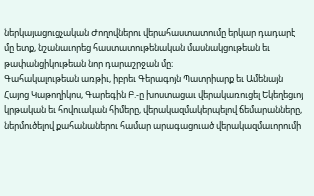ներկայացուցչական Ժողովներու վերահաստատումը երկար դադարէ մը ետք, նշանաւորեց հաստատութենական մասնակցութեան եւ թափանցիկութեան նոր դարաշրջան մը։
Գահակալութեան առթիւ, իբրեւ Գերագոյն Պատրիարք եւ Ամենայն Հայոց Կաթողիկոս, Գարեգին Բ.-ը խոստացաւ վերակառուցել Եկեղեցւոյ կրթական եւ հովուական հիմերը, վերակազմակերպելով ճեմարանները, ներմուծելով քահանաներու համար արագացուած վերակազմաւորումի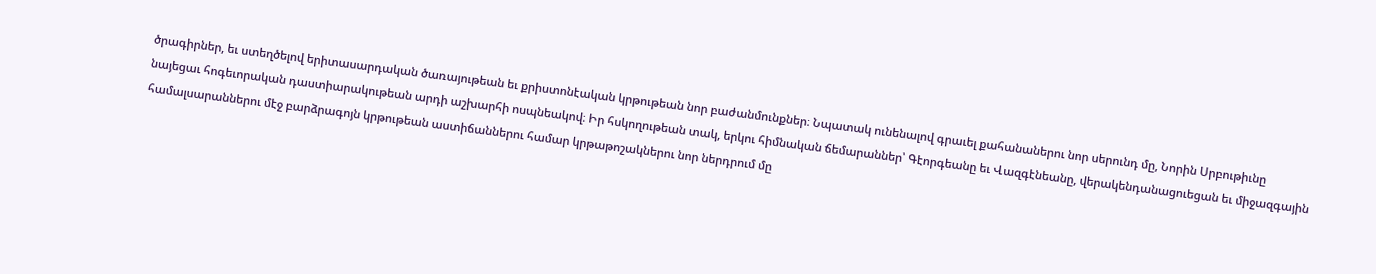ծրագիրներ, եւ ստեղծելով երիտասարդական ծառայութեան եւ քրիստոնէական կրթութեան նոր բաժանմունքներ։ Նպատակ ունենալով գրաւել քահանաներու նոր սերունդ մը, Նորին Սրբութիւնը նայեցաւ հոգեւորական դաստիարակութեան արդի աշխարհի ոսպնեակով։ Իր հսկողութեան տակ, երկու հիմնական ճեմարաններ՝ Գէորգեանը եւ Վազգէնեանը, վերակենդանացուեցան եւ միջազգային համալսարաններու մէջ բարձրագոյն կրթութեան աստիճաններու համար կրթաթոշակներու նոր ներդրում մը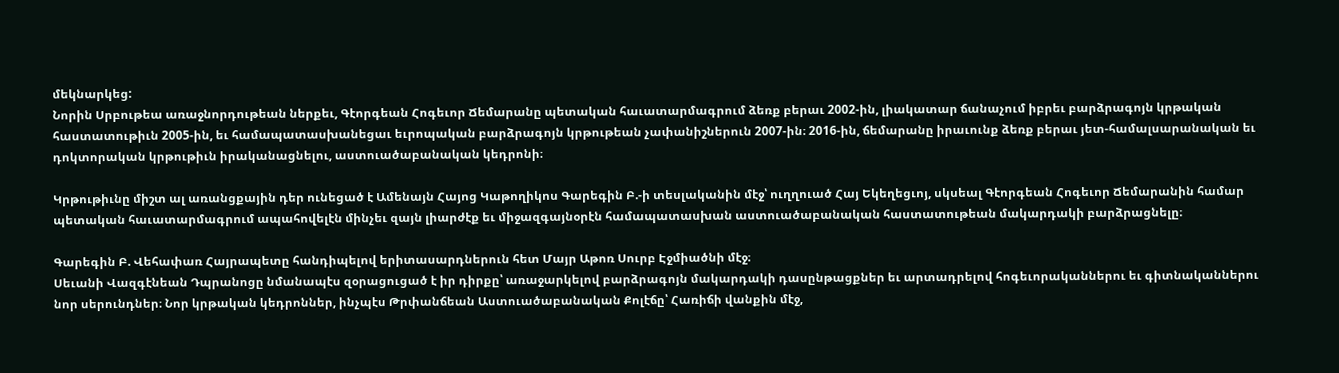մեկնարկեց:
Նորին Սրբութեա առաջնորդութեան ներքեւ, Գէորգեան Հոգեւոր Ճեմարանը պետական հաւատարմագրում ձեռք բերաւ 2002-ին, լիակատար ճանաչում իբրեւ բարձրագոյն կրթական հաստատութիւն 2005-ին, եւ համապատասխանեցաւ եւրոպական բարձրագոյն կրթութեան չափանիշներուն 2007-ին։ 2016-ին, ճեմարանը իրաւունք ձեռք բերաւ յետ-համալսարանական եւ դոկտորական կրթութիւն իրականացնելու, աստուածաբանական կեդրոնի։

Կրթութիւնը միշտ ալ առանցքային դեր ունեցած է Ամենայն Հայոց Կաթողիկոս Գարեգին Բ.-ի տեսլականին մէջ՝ ուղղուած Հայ Եկեղեցւոյ, սկսեալ Գէորգեան Հոգեւոր Ճեմարանին համար պետական հաւատարմագրում ապահովելէն մինչեւ զայն լիարժէք եւ միջազգայնօրէն համապատասխան աստուածաբանական հաստատութեան մակարդակի բարձրացնելը։

Գարեգին Բ. Վեհափառ Հայրապետը հանդիպելով երիտասարդներուն հետ Մայր Աթոռ Սուրբ Էջմիածնի մէջ։
Սեւանի Վազգէնեան Դպրանոցը նմանապէս զօրացուցած է իր դիրքը՝ առաջարկելով բարձրագոյն մակարդակի դասընթացքներ եւ արտադրելով հոգեւորականներու եւ գիտնականներու նոր սերունդներ։ Նոր կրթական կեդրոններ, ինչպէս Թրփանճեան Աստուածաբանական Քոլէճը՝ Հառիճի վանքին մէջ,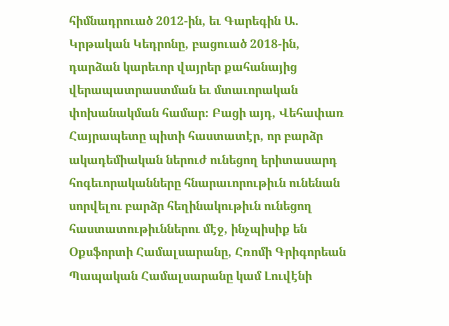հիմնադրուած 2012-ին, եւ Գարեգին Ա. Կրթական Կեդրոնը, բացուած 2018-ին, դարձան կարեւոր վայրեր քահանայից վերապատրաստման եւ մտաւորական փոխանակման համար։ Բացի այդ, Վեհափառ Հայրապետը պիտի հաստատէր, որ բարձր ակադեմիական ներուժ ունեցող երիտասարդ հոգեւորականները հնարաւորութիւն ունենան սորվելու բարձր հեղինակութիւն ունեցող հաստատութիւններու մէջ, ինչպիսիք են Օքսֆորտի Համալսարանը, Հռոմի Գրիգորեան Պապական Համալսարանը կամ Լուվէնի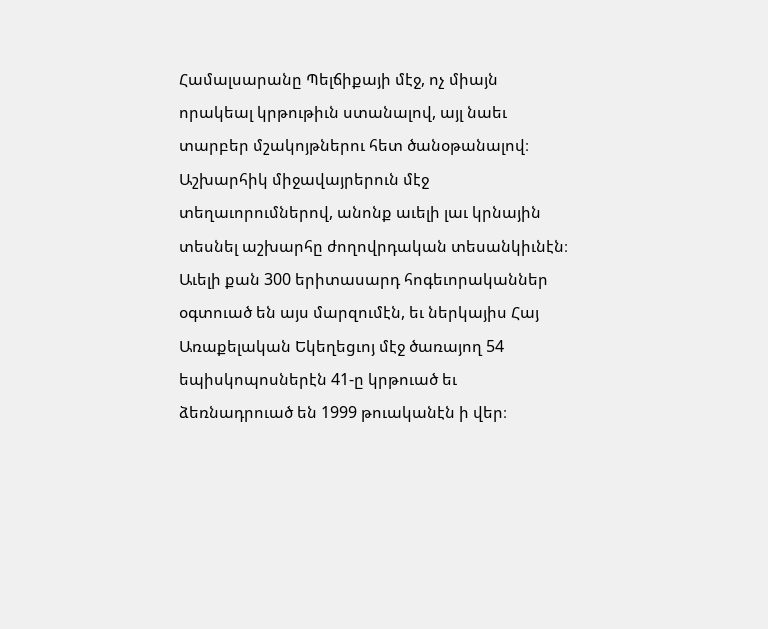Համալսարանը Պելճիքայի մէջ, ոչ միայն որակեալ կրթութիւն ստանալով, այլ նաեւ տարբեր մշակոյթներու հետ ծանօթանալով։ Աշխարհիկ միջավայրերուն մէջ տեղաւորումներով, անոնք աւելի լաւ կրնային տեսնել աշխարհը ժողովրդական տեսանկիւնէն։ Աւելի քան 300 երիտասարդ հոգեւորականներ օգտուած են այս մարզումէն, եւ ներկայիս Հայ Առաքելական Եկեղեցւոյ մէջ ծառայող 54 եպիսկոպոսներէն 41-ը կրթուած եւ ձեռնադրուած են 1999 թուականէն ի վեր։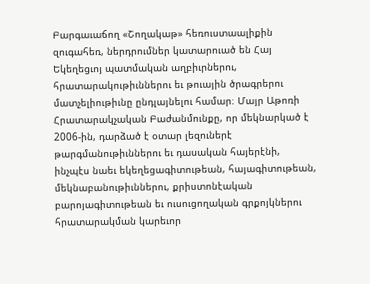Բարգաւաճող «Շողակաթ» հեռուստաալիքին զուգահեռ, ներդրումներ կատարուած են Հայ Եկեղեցւոյ պատմական աղբիւրներու, հրատարակութիւններու եւ թուային ծրագրերու մատչելիութիւնը ընդլայնելու համար։ Մայր Աթոռի Հրատարակչական Բաժանմունքը, որ մեկնարկած է 2006-ին, դարձած է օտար լեզուներէ թարգմանութիւններու եւ դասական հայերէնի, ինչպէս նաեւ եկեղեցագիտութեան, հայագիտութեան, մեկնաբանութիւններու, քրիստոնէական բարոյագիտութեան եւ ուսուցողական գրքոյկներու հրատարակման կարեւոր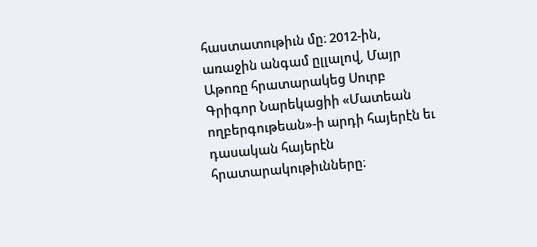հաստատութիւն մը։ 2012-ին, առաջին անգամ ըլլալով, Մայր Աթոռը հրատարակեց Սուրբ Գրիգոր Նարեկացիի «Մատեան ողբերգութեան»-ի արդի հայերէն եւ դասական հայերէն հրատարակութիւնները։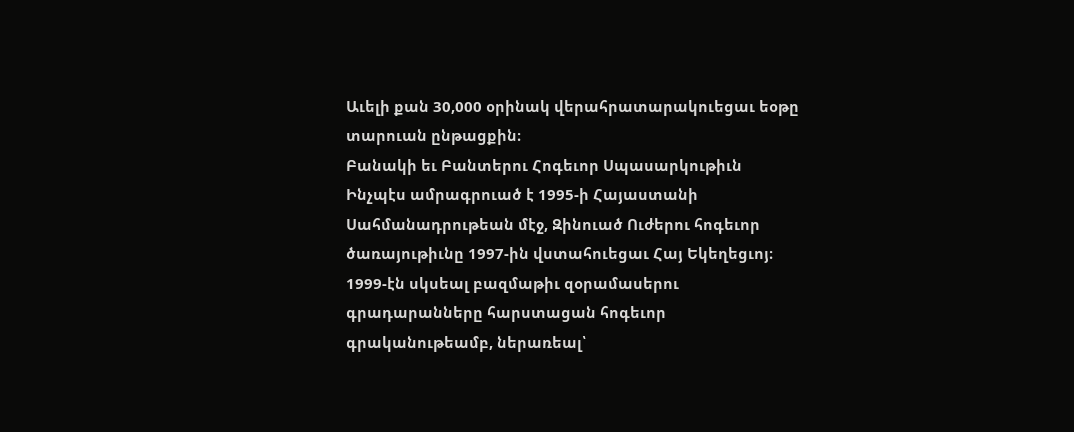Աւելի քան 30,000 օրինակ վերահրատարակուեցաւ եօթը տարուան ընթացքին։
Բանակի եւ Բանտերու Հոգեւոր Սպասարկութիւն
Ինչպէս ամրագրուած է 1995-ի Հայաստանի Սահմանադրութեան մէջ, Զինուած Ուժերու հոգեւոր ծառայութիւնը 1997-ին վստահուեցաւ Հայ Եկեղեցւոյ։ 1999-էն սկսեալ բազմաթիւ զօրամասերու գրադարանները հարստացան հոգեւոր գրականութեամբ, ներառեալ՝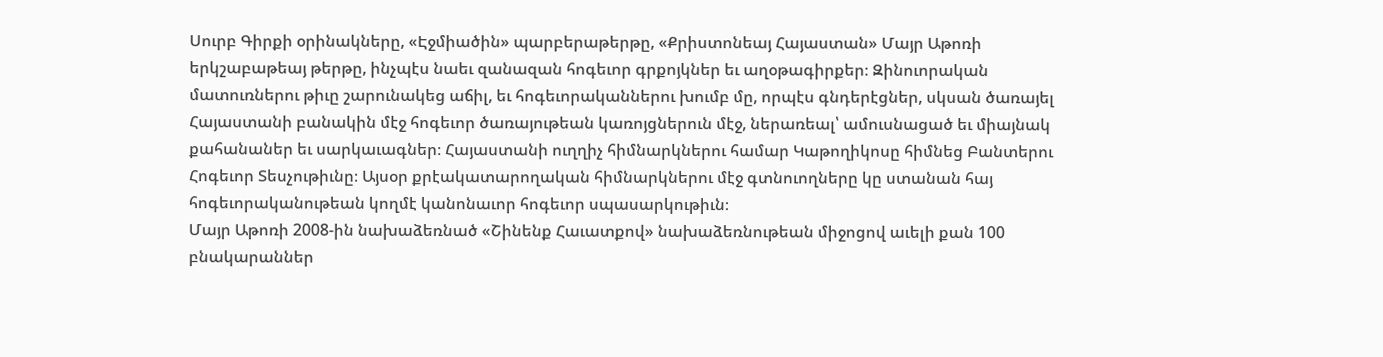Սուրբ Գիրքի օրինակները, «Էջմիածին» պարբերաթերթը, «Քրիստոնեայ Հայաստան» Մայր Աթոռի երկշաբաթեայ թերթը, ինչպէս նաեւ զանազան հոգեւոր գրքոյկներ եւ աղօթագիրքեր։ Զինուորական մատուռներու թիւը շարունակեց աճիլ, եւ հոգեւորականներու խումբ մը, որպէս գնդերէցներ, սկսան ծառայել Հայաստանի բանակին մէջ հոգեւոր ծառայութեան կառոյցներուն մէջ, ներառեալ՝ ամուսնացած եւ միայնակ քահանաներ եւ սարկաւագներ։ Հայաստանի ուղղիչ հիմնարկներու համար Կաթողիկոսը հիմնեց Բանտերու Հոգեւոր Տեսչութիւնը։ Այսօր քրէակատարողական հիմնարկներու մէջ գտնուողները կը ստանան հայ հոգեւորականութեան կողմէ կանոնաւոր հոգեւոր սպասարկութիւն։
Մայր Աթոռի 2008-ին նախաձեռնած «Շինենք Հաւատքով» նախաձեռնութեան միջոցով աւելի քան 100 բնակարաններ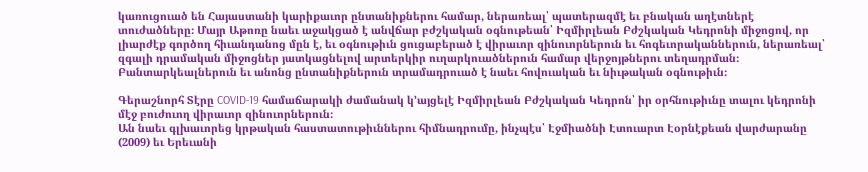կառուցուած են Հայաստանի կարիքաւոր ընտանիքներու համար, ներառեալ՝ պատերազմէ եւ բնական աղէտներէ տուժածները։ Մայր Աթոռը նաեւ աջակցած է անվճար բժշկական օգնութեան՝ Իզմիրլեան Բժշկական Կեդրոնի միջոցով, որ լիարժէք գործող հիւանդանոց մըն է, եւ օգնութիւն ցուցաբերած է վիրաւոր զինուորներուն եւ հոգեւորականներուն, ներառեալ՝ զգալի դրամական միջոցներ յատկացնելով արտերկիր ուղարկուածներուն համար վերջոյթներու տեղադրման։ Բանտարկեալներուն եւ անոնց ընտանիքներուն տրամադրուած է նաեւ հովուական եւ նիւթական օգնութիւն։

Գերաշնորհ Տէրը COVID-19 համաճարակի ժամանակ կ’այցելէ Իզմիրլեան Բժշկական Կեդրոն՝ իր օրհնութիւնը տալու կեդրոնի մէջ բուժուող վիրաւոր զինուորներուն։
Ան նաեւ գլխաւորեց կրթական հաստատութիւններու հիմնադրումը, ինչպէս՝ Էջմիածնի Էտուարտ Էօրնէքեան վարժարանը (2009) եւ Երեւանի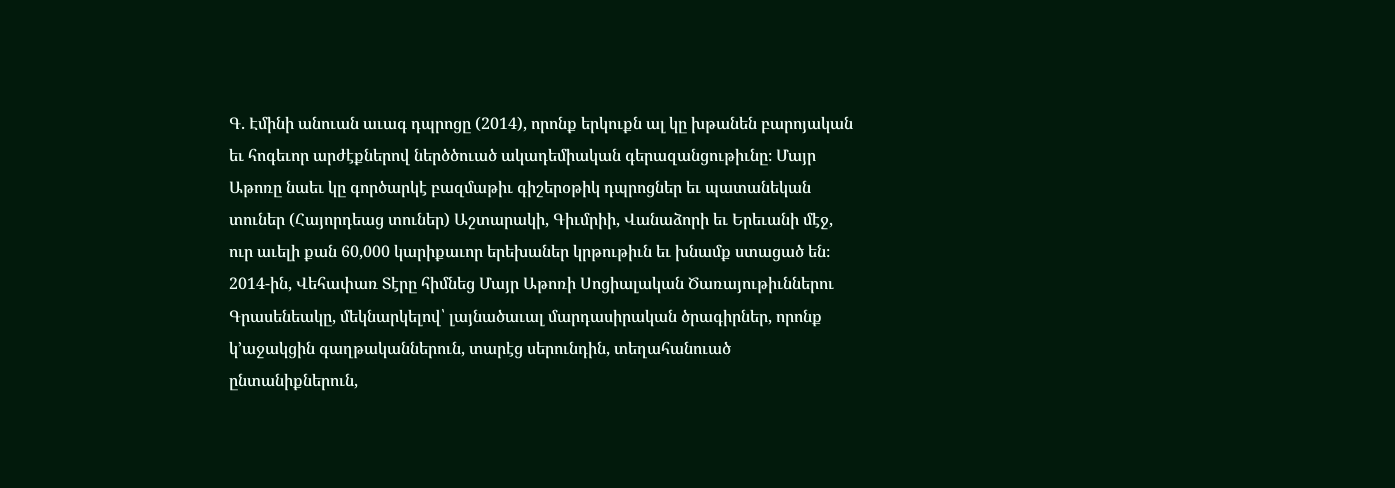Գ. Էմինի անուան աւագ դպրոցը (2014), որոնք երկուքն ալ կը խթանեն բարոյական եւ հոգեւոր արժէքներով ներծծուած ակադեմիական գերազանցութիւնը։ Մայր Աթոռը նաեւ կը գործարկէ բազմաթիւ գիշերօթիկ դպրոցներ եւ պատանեկան տուներ (Հայորդեաց տուներ) Աշտարակի, Գիւմրիի, Վանաձորի եւ Երեւանի մէջ, ուր աւելի քան 60,000 կարիքաւոր երեխաներ կրթութիւն եւ խնամք ստացած են։
2014-ին, Վեհափառ Տէրը հիմնեց Մայր Աթոռի Սոցիալական Ծառայութիւններու Գրասենեակը, մեկնարկելով՝ լայնածաւալ մարդասիրական ծրագիրներ, որոնք կ’աջակցին գաղթականներուն, տարէց սերունդին, տեղահանուած ընտանիքներուն,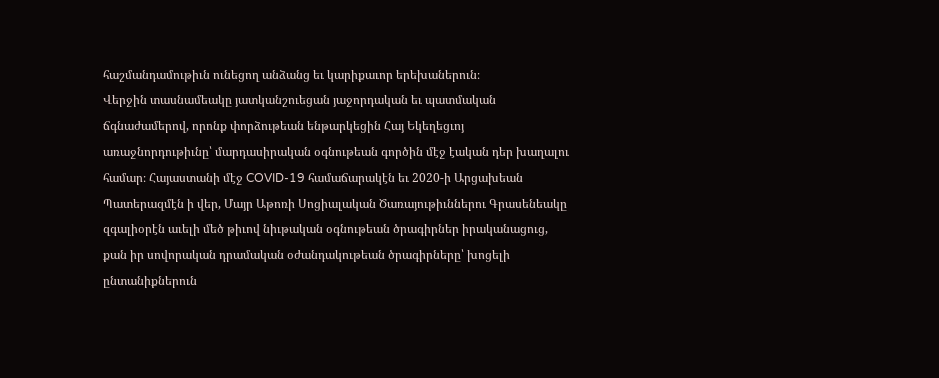հաշմանդամութիւն ունեցող անձանց եւ կարիքաւոր երեխաներուն։
Վերջին տասնամեակը յատկանշուեցան յաջորդական եւ պատմական ճգնաժամերով, որոնք փորձութեան ենթարկեցին Հայ Եկեղեցւոյ առաջնորդութիւնը՝ մարդասիրական օգնութեան գործին մէջ էական դեր խաղալու համար։ Հայաստանի մէջ COVID-19 համաճարակէն եւ 2020-ի Արցախեան Պատերազմէն ի վեր, Մայր Աթոռի Սոցիալական Ծառայութիւններու Գրասենեակը զգալիօրէն աւելի մեծ թիւով նիւթական օգնութեան ծրագիրներ իրականացուց, քան իր սովորական դրամական օժանդակութեան ծրագիրները՝ խոցելի ընտանիքներուն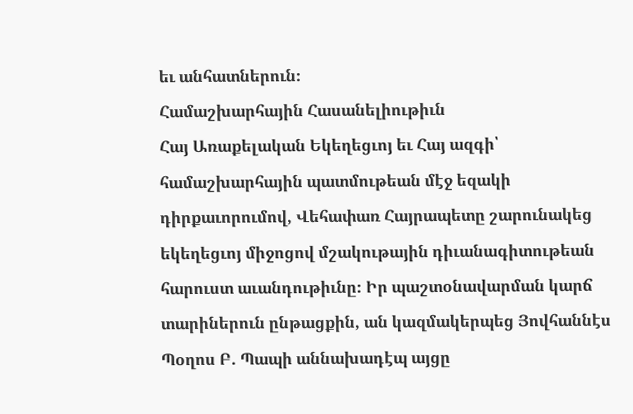եւ անհատներուն։
Համաշխարհային Հասանելիութիւն
Հայ Առաքելական Եկեղեցւոյ եւ Հայ ազգի՝ համաշխարհային պատմութեան մէջ եզակի դիրքաւորումով, Վեհափառ Հայրապետը շարունակեց եկեղեցւոյ միջոցով մշակութային դիւանագիտութեան հարուստ աւանդութիւնը։ Իր պաշտօնավարման կարճ տարիներուն ընթացքին, ան կազմակերպեց Յովհաննէս Պօղոս Բ. Պապի աննախադէպ այցը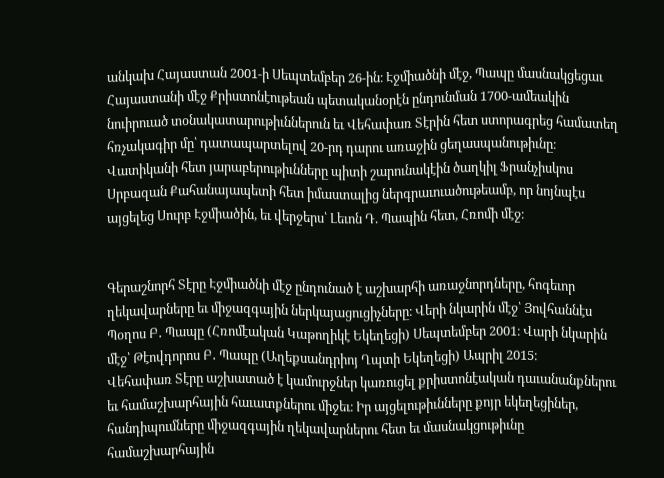անկախ Հայաստան 2001-ի Սեպտեմբեր 26-ին։ Էջմիածնի մէջ, Պապը մասնակցեցաւ Հայաստանի մէջ Քրիստոնէութեան պետականօրէն ընդունման 1700-ամեակին նուիրուած տօնակատարութիւններուն եւ Վեհափառ Տէրին հետ ստորագրեց համատեղ հռչակագիր մը՝ դատապարտելով 20-րդ դարու առաջին ցեղասպանութիւնը։ Վատիկանի հետ յարաբերութիւնները պիտի շարունակէին ծաղկիլ Ֆրանչիսկոս Սրբազան Քահանայապետի հետ իմաստալից ներգրաւուածութեամբ, որ նոյնպէս այցելեց Սուրբ Էջմիածին, եւ վերջերս՝ Լեւոն Դ. Պապին հետ, Հռոմի մէջ։


Գերաշնորհ Տէրը Էջմիածնի մէջ ընդունած է աշխարհի առաջնորդները, հոգեւոր ղեկավարները եւ միջազգային ներկայացուցիչները։ Վերի նկարին մէջ՝ Յովհաննէս Պօղոս Բ․ Պապը (Հռոմէական Կաթողիկէ Եկեղեցի) Սեպտեմբեր 2001։ Վարի նկարին մէջ՝ Թէովդորոս Բ․ Պապը (Աղեքսանդրիոյ Ղպտի Եկեղեցի) Ապրիլ 2015։
Վեհափառ Տէրը աշխատած է կամուրջներ կառուցել քրիստոնէական դաւանանքներու եւ համաշխարհային հաւատքներու միջեւ։ Իր այցելութիւնները քոյր եկեղեցիներ, հանդիպումները միջազգային ղեկավարներու հետ եւ մասնակցութիւնը համաշխարհային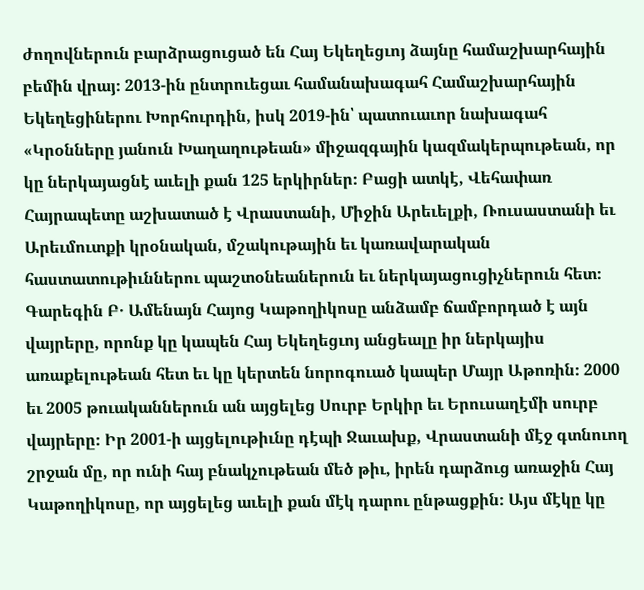ժողովներուն բարձրացուցած են Հայ Եկեղեցւոյ ձայնը համաշխարհային բեմին վրայ։ 2013-ին ընտրուեցաւ համանախագահ Համաշխարհային Եկեղեցիներու Խորհուրդին, իսկ 2019-ին՝ պատուաւոր նախագահ «Կրօնները յանուն Խաղաղութեան» միջազգային կազմակերպութեան, որ կը ներկայացնէ աւելի քան 125 երկիրներ։ Բացի ատկէ, Վեհափառ Հայրապետը աշխատած է Վրաստանի, Միջին Արեւելքի, Ռուսաստանի եւ Արեւմուտքի կրօնական, մշակութային եւ կառավարական հաստատութիւններու պաշտօնեաներուն եւ ներկայացուցիչներուն հետ։
Գարեգին Բ․ Ամենայն Հայոց Կաթողիկոսը անձամբ ճամբորդած է այն վայրերը, որոնք կը կապեն Հայ Եկեղեցւոյ անցեալը իր ներկայիս առաքելութեան հետ եւ կը կերտեն նորոգուած կապեր Մայր Աթոռին։ 2000 եւ 2005 թուականներուն ան այցելեց Սուրբ Երկիր եւ Երուսաղէմի սուրբ վայրերը։ Իր 2001-ի այցելութիւնը դէպի Ջաւախք, Վրաստանի մէջ գտնուող շրջան մը, որ ունի հայ բնակչութեան մեծ թիւ, իրեն դարձուց առաջին Հայ Կաթողիկոսը, որ այցելեց աւելի քան մէկ դարու ընթացքին։ Այս մէկը կը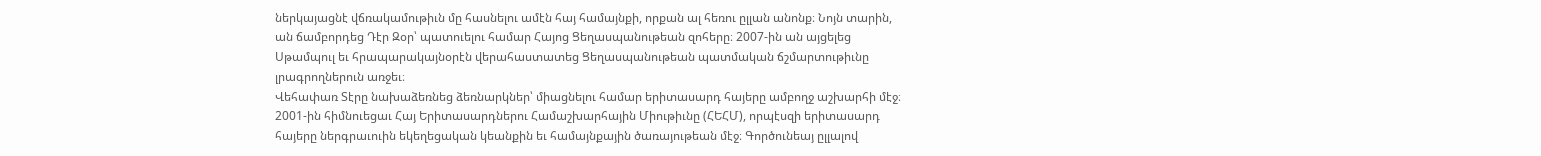ներկայացնէ վճռակամութիւն մը հասնելու ամէն հայ համայնքի, որքան ալ հեռու ըլլան անոնք։ Նոյն տարին, ան ճամբորդեց Դէր Զօր՝ պատուելու համար Հայոց Ցեղասպանութեան զոհերը։ 2007-ին ան այցելեց Սթամպուլ եւ հրապարակայնօրէն վերահաստատեց Ցեղասպանութեան պատմական ճշմարտութիւնը լրագրողներուն առջեւ։
Վեհափառ Տէրը նախաձեռնեց ձեռնարկներ՝ միացնելու համար երիտասարդ հայերը ամբողջ աշխարհի մէջ։ 2001-ին հիմնուեցաւ Հայ Երիտասարդներու Համաշխարհային Միութիւնը (ՀԵՀՄ), որպէսզի երիտասարդ հայերը ներգրաւուին եկեղեցական կեանքին եւ համայնքային ծառայութեան մէջ։ Գործունեայ ըլլալով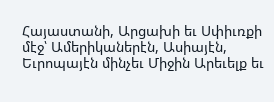Հայաստանի, Արցախի եւ Սփիւռքի մէջ՝ Ամերիկաներէն, Ասիայէն, Եւրոպայէն մինչեւ Միջին Արեւելք եւ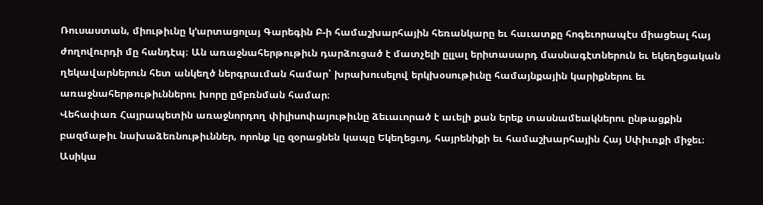Ռուսաստան, միութիւնը կ’արտացոլայ Գարեգին Բ-ի համաշխարհային հեռանկարը եւ հաւատքը հոգեւորապէս միացեալ հայ ժողովուրդի մը հանդէպ։ Ան առաջնահերթութիւն դարձուցած է մատչելի ըլլալ երիտասարդ մասնագէտներուն եւ եկեղեցական ղեկավարներուն հետ անկեղծ ներգրաւման համար՝ խրախուսելով երկխօսութիւնը համայնքային կարիքներու եւ առաջնահերթութիւններու խորը ըմբռնման համար։
Վեհափառ Հայրապետին առաջնորդող փիլիսոփայութիւնը ձեւաւորած է աւելի քան երեք տասնամեակներու ընթացքին բազմաթիւ նախաձեռնութիւններ, որոնք կը զօրացնեն կապը Եկեղեցւոյ, հայրենիքի եւ համաշխարհային Հայ Սփիւռքի միջեւ։ Ասիկա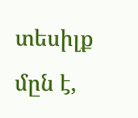տեսիլք մըն է,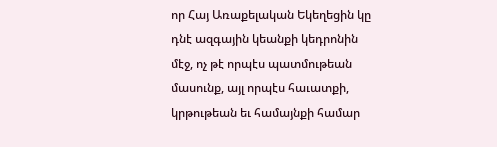որ Հայ Առաքելական Եկեղեցին կը դնէ ազգային կեանքի կեդրոնին մէջ, ոչ թէ որպէս պատմութեան մասունք, այլ որպէս հաւատքի, կրթութեան եւ համայնքի համար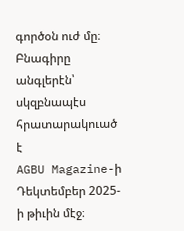գործօն ուժ մը։
Բնագիրը անգլերէն՝ սկզբնապէս հրատարակուած է
AGBU Magazine-ի Դեկտեմբեր 2025-ի թիւին մէջ։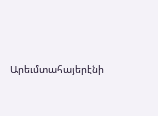Արեւմտահայերէնի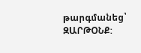թարգմանեց՝ ԶԱՐԹՕՆՔ: